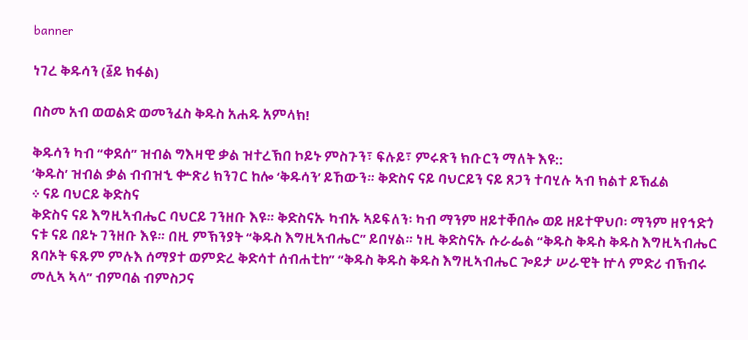banner

ነገረ ቅዱሳን (፩ይ ክፋል)

በስመ አብ ወወልድ ወመንፈስ ቅዱስ አሐዱ አምላክ!

ቅዱሳን ካብ “ቀደሰ” ዝብል ግእዛዊ ቃል ዝተረኽበ ኮይኑ ምስጉን፣ ፍሉይ፣ ምሩጽን ክቡርን ማለት እዩ::
‘ቅዱስ’ ዝብል ቃል ብብዝኂ ቍጽሪ ክንገር ከሎ ‘ቅዱሳን’ ይኸውን። ቅድስና ናይ ባህርይን ናይ ጸጋን ተባሂሉ ኣብ ክልተ ይኽፈል
፠ ናይ ባህርይ ቅድስና
ቅድስና ናይ እግዚኣብሔር ባህርይ ገንዘቡ እዩ። ቅድስናኡ ካብኡ ኣይፍለን፡ ካብ ማንም ዘይተቐበሎ ወይ ዘይተዋህቦ፡ ማንም ዘየኅድጎ ናቱ ናይ በይኑ ገንዘቡ እዩ። በዚ ምኽንያት “ቅዱስ እግዚኣብሔር” ይበሃል። ነዚ ቅድስናኡ ሱራፌል “ቅዱስ ቅዱስ ቅዱስ እግዚኣብሔር ጸባኦት ፍጹም ምሉእ ሰማያተ ወምድረ ቅድሳተ ሰብሐቲከ” “ቅዱስ ቅዱስ ቅዱስ እግዚኣብሔር ጐይታ ሠራዊት ኵላ ምድሪ ብኽብሩ መሊኣ ኣላ” ብምባል ብምስጋና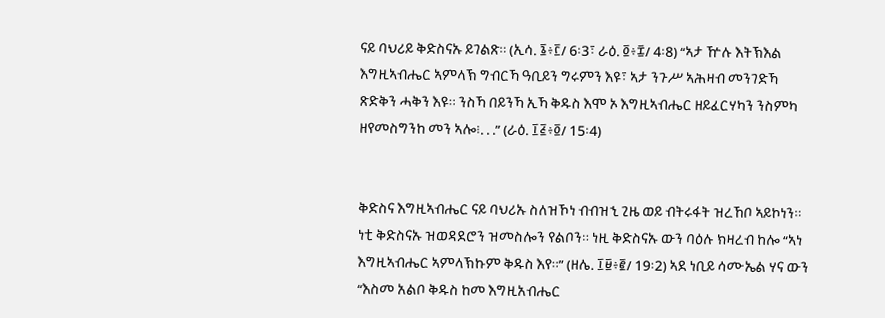ናይ ባህሪይ ቅድስናኡ ይገልጽ። (ኢሳ. ፮፥፫/ 6፡3፣ ራዕ. ፬፥፰/ 4፡8) “ኣታ ዅሉ እትኽእል እግዚኣብሔር ኣምላኽ ግብርኻ ዓቢይን ግሩምን እዩ፣ ኣታ ንጉሥ ኣሕዛብ መንገድኻ ጽድቅን ሓቅን እዩ። ንስኻ በይንኻ ኢኻ ቅዱስ እሞ ኦ እግዚኣብሔር ዘይፈርሃካን ንስምካ ዘየመስግንከ መን ኣሎ፧. . .” (ራዕ. ፲፭፥፬/ 15፡4)


ቅድስና እግዚኣብሔር ናይ ባህሪኡ ስለዝኾነ ብብዝኂ ጊዜ ወይ ብትሩፋት ዝረኸቦ ኣይኮነን። ነቲ ቅድስናኡ ዝወዳደሮን ዝመስሎን የልቦን። ነዚ ቅድስናኡ ውን ባዕሉ ክዛረብ ከሎ “ኣነ እግዚኣብሔር ኣምላኽኩም ቅዱስ እየ።” (ዘሌ. ፲፱፥፪/ 19፡2) ኣደ ነቢይ ሳሙኤል ሃና ውን “እስመ አልቦ ቅዱስ ከመ እግዚአብሔር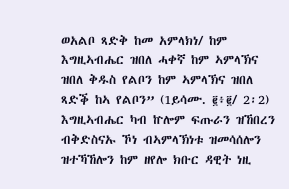ወአልቦ ጻድቅ ከመ አምላክነ/ ከም እግዚኣብሔር ዝበለ ሓቀኛ ከም ኣምላኽና ዝበለ ቅዱስ የልቦን ከም ኣምላኽና ዝበለ ጻድቕ ከኣ የልቦን” (1ይሳሙ. ፪፥፪/ 2፡2)
እግዚኣብሔር ካብ ኵሎም ፍጡራን ዝኸበረን ብቅድስናኡ ኾነ ብኣምላኽነቱ ዝመሳሰሎን ዝተኻኸሎን ከም ዘየሎ ክቡር ዳዊት ነዚ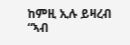ከምዚ ኢሉ ይዛረብ “ኣብ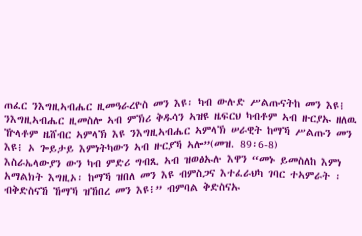ጠፈር ንእግዚኣብሔር ዚመዓራረዮስ መን እዩ፡ ካብ ውሉድ ሥልጡናትከ መን እዩ፧ ንእግዚኣብሔር ዚመስሎ ኣብ ምኽሪ ቅዱሳን ኣዝዩ ዜፍርህ ካብቶም ኣብ ዙርያኡ ዘለዉ ዅላቶም ዜሸብር ኣምላኽ እዩ ንእግዚኣብሔር ኣምላኽ ሠራዊት ከማኻ ሥልጡን መን እዩ፧ ኦ ጐይታይ እምነትካውን ኣብ ዙርያኻ ኣሎ”(መዝ. 89፡6-8)
እስራኤላውያን ውን ካብ ምድሪ ግብጺ ኣብ ዝወፅኡሉ እዋን “መኑ ይመስለከ እምነ አማልክት እግዚኦ፡ ከማኻ ዝበለ መን እዩ ብምስጋና እተፈራህካ ገባር ተኣምራት ፡ ብቅድስናኸ ኸማኻ ዝኸበረ መን እዩ፧” ብምባል ቅድስናኡ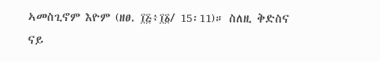ኣመስጊኖም እዮም (ዘፀ. ፲፭፥፲፩/ 15፡11)። ስለዚ ቅድስና ናይ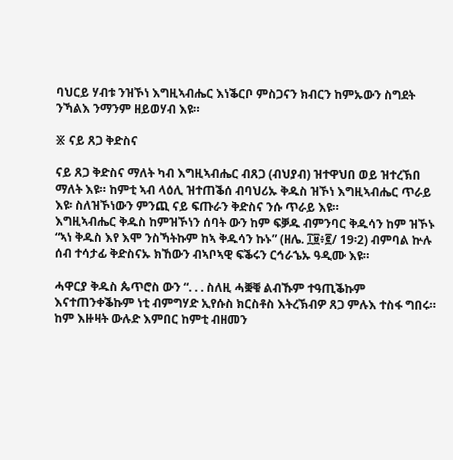ባህርይ ሃብቱ ንዝኾነ እግዚኣብሔር እነቕርቦ ምስጋናን ክብርን ከምኡውን ስግደት ንኻልእ ንማንም ዘይወሃብ እዩ።

፠ ናይ ጸጋ ቅድስና

ናይ ጸጋ ቅድስና ማለት ካብ እግዚኣብሔር ብጸጋ (ብህያብ) ዝተዋህበ ወይ ዝተረኽበ ማለት እዩ። ከምቲ ኣብ ላዕሊ ዝተጠቕሰ ብባህሪኡ ቅዱስ ዝኾነ እግዚኣብሔር ጥራይ እዩ፡ ስለዝኾነውን ምንጪ ናይ ፍጡራን ቅድስና ንሱ ጥራይ እዩ።
እግዚኣብሔር ቅዱስ ከምዝኾነን ሰባት ውን ከም ፍቓዱ ብምንባር ቅዱሳን ከም ዝኾኑ “ኣነ ቅዱስ እየ እሞ ንስኻትኩም ከኣ ቅዱሳን ኩኑ” (ዘሌ. ፲፱፥፪/ 19፡2) ብምባል ኵሉ ሰብ ተሳታፊ ቅድስናኡ ክኸውን ብኣቦኣዊ ፍቕሩን ርኅራኄኡ ዓዲሙ እዩ።

ሓዋርያ ቅዱስ ጴጥሮስ ውን “. . . ስለዚ ሓቛቑ ልብኹም ተዓጢቕኩም እናተጠንቀቕኩም ነቲ ብምግሃድ ኢየሱስ ክርስቶስ እትረኽብዎ ጸጋ ምሉእ ተስፋ ግበሩ። ከም እዙዛት ውሉድ እምበር ከምቲ ብዘመን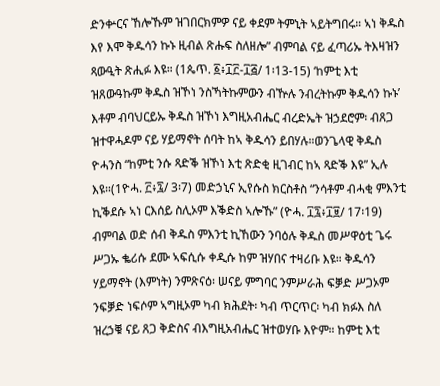ድንቍርና ኸሎኹም ዝገበርክምዎ ናይ ቀደም ትምኒት ኣይትግበሩ። ኣነ ቅዱስ እየ እሞ ቅዱሳን ኩኑ ዚብል ጽሑፍ ስለዘሎ” ብምባል ናይ ፈጣሪኡ ትእዛዝን ጻውዒት ጽሒፉ እዩ። (1ጴጥ. ፩፥፲፫-፲፭/ 1፡13-15) ‘ከምቲ እቲ ዝጸውዓኩም ቅዱስ ዝኾነ ንስኻትኩምውን ብዅሉ ንብረትኩም ቅዱሳን ኩኑ’
እቶም ብባህርይኡ ቅዱስ ዝኾነ እግዚአብሔር ብረድኤት ዝኃደሮም፡ ብጸጋ ዝተዋሓዶም ናይ ሃይማኖት ሰባት ከኣ ቅዱሳን ይበሃሉ።ወንጌላዊ ቅዱስ ዮሓንስ “ከምቲ ንሱ ጻድቕ ዝኾነ እቲ ጽድቂ ዚገብር ከኣ ጻድቕ እዩ” ኢሉ እዩ።(1ዮሓ. ፫፥፯/ 3፡7) መድኃኒና ኢየሱስ ክርስቶስ “ንሳቶም ብሓቂ ምእንቲ ኪቕደሱ ኣነ ርእሰይ ስሊኦም እቕድስ ኣሎኹ” (ዮሓ. ፲፯፥፲፱/ 17፡19) ብምባል ወድ ሰብ ቅዱስ ምእንቲ ኪኸውን ንባዕሉ ቅዱስ መሥዋዕቲ ጌሩ ሥጋኡ ቈሪሱ ደሙ ኣፍሲሱ ቀዲሱ ከም ዝሃበና ተዛሪቡ እዩ። ቅዱሳን ሃይማኖት (እምነት) ንምጽናዕ፡ ሠናይ ምግባር ንምሥራሕ ፍቓድ ሥጋኦም ንፍቓድ ነፍሶም ኣግዚኦም ካብ ክሕደት፡ ካብ ጥርጥር፡ ካብ ክፉእ ስለ ዝረኃቑ ናይ ጸጋ ቅድስና ብእግዚአብሔር ዝተወሃቡ እዮም። ከምቲ እቲ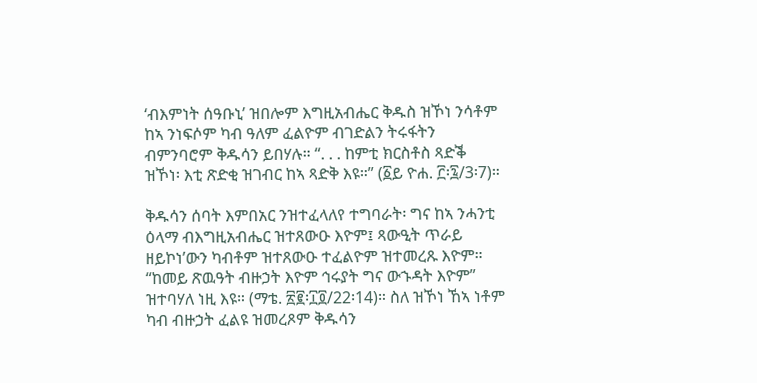‘ብእምነት ሰዓቡኒ’ ዝበሎም እግዚአብሔር ቅዱስ ዝኾነ ንሳቶም ከኣ ንነፍሶም ካብ ዓለም ፈልዮም ብገድልን ትሩፋትን ብምንባሮም ቅዱሳን ይበሃሉ። “. . . ከምቲ ክርስቶስ ጻድቕ ዝኾነ፡ እቲ ጽድቂ ዝገብር ከኣ ጻድቅ እዩ።” (፩ይ ዮሐ. ፫፡፯/3፡7)።

ቅዱሳን ሰባት እምበአር ንዝተፈላለየ ተግባራት፡ ግና ከኣ ንሓንቲ ዕላማ ብእግዚአብሔር ዝተጸውዑ እዮም፤ ጻውዒት ጥራይ ዘይኮነ’ውን ካብቶም ዝተጸውዑ ተፈልዮም ዝተመረጹ እዮም። “ከመይ ጽዉዓት ብዙኃት እዮም ኅሩያት ግና ውኁዳት እዮም” ዝተባሃለ ነዚ እዩ። (ማቴ. ፳፪፡፲፬/22፡14)። ስለ ዝኾነ ኸኣ ነቶም ካብ ብዙኃት ፈልዩ ዝመረጾም ቅዱሳን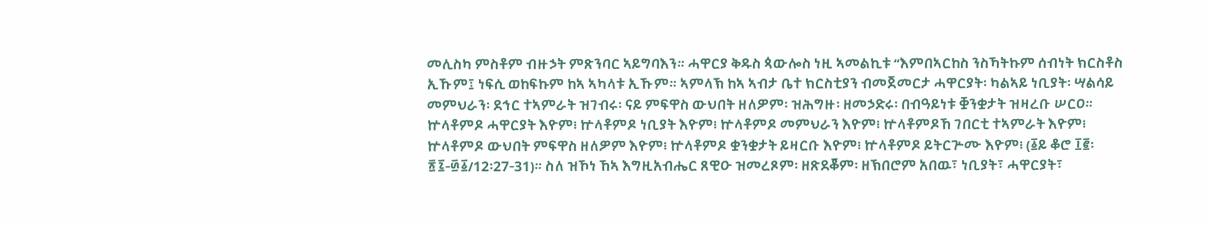መሊስካ ምስቶም ብዙኃት ምጽንባር ኣይግባእን። ሓዋርያ ቅዱስ ጳውሎስ ነዚ ኣመልኪቱ “እምበኣርከስ ንስኻትኩም ሰብነት ክርስቶስ ኢኹም፤ ነፍሲ ወከፍኩም ከኣ ኣካላቱ ኢኹም። ኣምላኽ ከኣ ኣብታ ቤተ ክርስቲያን ብመጀመርታ ሓዋርያት፡ ካልኣይ ነቢያት፡ ሣልሳይ መምህራን፡ ደኅር ተኣምራት ዝገብሩ፡ ናይ ምፍዋስ ውህበት ዘለዎም፡ ዝሕግዙ፡ ዘመኃድሩ፡ በብዓይነቱ ቛንቋታት ዝዛረቡ ሠርዐ። ኵላቶምዶ ሓዋርያት እዮም፧ ኵላቶምዶ ነቢያት እዮም፧ ኵላቶምዶ መምህራን እዮም፧ ኵላቶምዶኸ ገበርቲ ተኣምራት እዮም፧ ኵላቶምዶ ውህበት ምፍዋስ ዘለዎም እዮም፧ ኵላቶምዶ ቋንቋታት ይዛርቡ እዮም፧ ኵላቶምዶ ይትርጕሙ እዮም፧ (፩ይ ቆሮ ፲፪፡፳፯-፴፩/12፡27-31)። ስለ ዝኾነ ኸኣ እግዚአብሔር ጸዊዑ ዝመረጾም፡ ዘጽደቖም፡ ዘኽበሮም አበዉ፣ ነቢያት፣ ሓዋርያት፣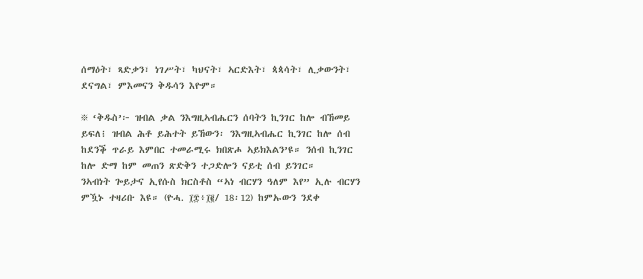ሰማዕት፣ ጻድቃን፣ ነገሥት፣ ካህናት፣ ኣርድእት፣ ጳጳሳት፣ ሊቃውንት፣ ደናግል፣ ምእመናን ቅዱሳን እዮም።

፠ ‘ቅዱስ’፦ ዝብል ቃል ንእግዚኣብሔርን ሰባትን ኪንገር ከሎ ብኸመይ ይፍለ፧ ዝብል ሕቶ ይሕተት ይኸውን፡ ንእግዚኣብሔር ኪንገር ከሎ ሰብ ከደንቕ ጥራይ እምበር ተመራሚሩ ክበጽሖ ኣይክእልን’ዩ። ንሰብ ኪንገር ከሎ ድማ ከም መጠን ጽድቅን ተጋድሎን ናይቲ ሰብ ይንገር።
ንኣብነት ጐይታና ኢየሱስ ክርስቶስ “ኣነ ብርሃን ዓለም እየ” ኢሉ ብርሃን ምዃኑ ተዛሪቡ እዩ። (ዮሓ. ፲፰፥፲፪/ 18፡12) ከምኡውን ንደቀ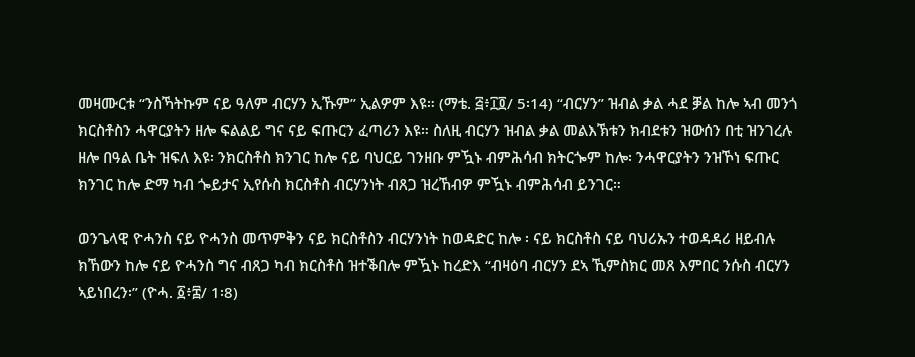መዛሙርቱ “ንስኻትኩም ናይ ዓለም ብርሃን ኢኹም” ኢልዎም እዩ። (ማቴ. ፭፥፲፬/ 5፡14) “ብርሃን” ዝብል ቃል ሓደ ቓል ከሎ ኣብ መንጎ ክርስቶስን ሓዋርያትን ዘሎ ፍልልይ ግና ናይ ፍጡርን ፈጣሪን እዩ። ስለዚ ብርሃን ዝብል ቃል መልእኽቱን ክብደቱን ዝውሰን በቲ ዝንገረሉ ዘሎ በዓል ቤት ዝፍለ እዩ፡ ንክርስቶስ ክንገር ከሎ ናይ ባህርይ ገንዘቡ ምዃኑ ብምሕሳብ ክትርጐም ከሎ፡ ንሓዋርያትን ንዝኾነ ፍጡር ክንገር ከሎ ድማ ካብ ጐይታና ኢየሱስ ክርስቶስ ብርሃንነት ብጸጋ ዝረኸብዎ ምዃኑ ብምሕሳብ ይንገር።

ወንጌላዊ ዮሓንስ ናይ ዮሓንስ መጥምቅን ናይ ክርስቶስን ብርሃንነት ከወዳድር ከሎ ፡ ናይ ክርስቶስ ናይ ባህሪኡን ተወዳዳሪ ዘይብሉ ክኸውን ከሎ ናይ ዮሓንስ ግና ብጸጋ ካብ ክርስቶስ ዝተቕበሎ ምዃኑ ከረድእ “ብዛዕባ ብርሃን ደኣ ኺምስክር መጸ እምበር ንሱስ ብርሃን ኣይነበረን፡” (ዮሓ. ፩፥፰/ 1፡8)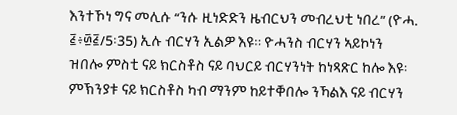እንተኾነ ግና መሊሱ “ንሱ ዚነድድን ዜብርህን መብረህቲ ነበረ” (ዮሓ. ፭፥፴፭/5፡35) ኢሉ ብርሃን ኢልዎ እዩ። ዮሓንስ ብርሃን ኣይኮነን ዝበሎ ምስቲ ናይ ክርስቶስ ናይ ባህርይ ብርሃንነት ከነጻጽር ከሎ እዩ፡ ምኽንያቱ ናይ ክርስቶስ ካብ ማንም ከይተቐበሎ ንኻልእ ናይ ብርሃን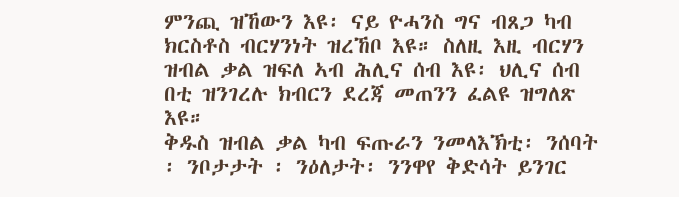ምንጪ ዝኸውን እዩ፡ ናይ ዮሓንስ ግና ብጸጋ ካብ ክርስቶስ ብርሃንነት ዝረኸቦ እዩ። ስለዚ እዚ ብርሃን ዝብል ቃል ዝፍለ ኣብ ሕሊና ሰብ እዩ፡ ህሊና ሰብ በቲ ዝንገረሉ ክብርን ደረጃ መጠንን ፈልዩ ዝግለጽ እዩ።
ቅዱስ ዝብል ቃል ካብ ፍጡራን ንመላእኽቲ፡ ንሰባት ፡ ንቦታታት ፡ ንዕለታት፡ ንንዋየ ቅድሳት ይንገር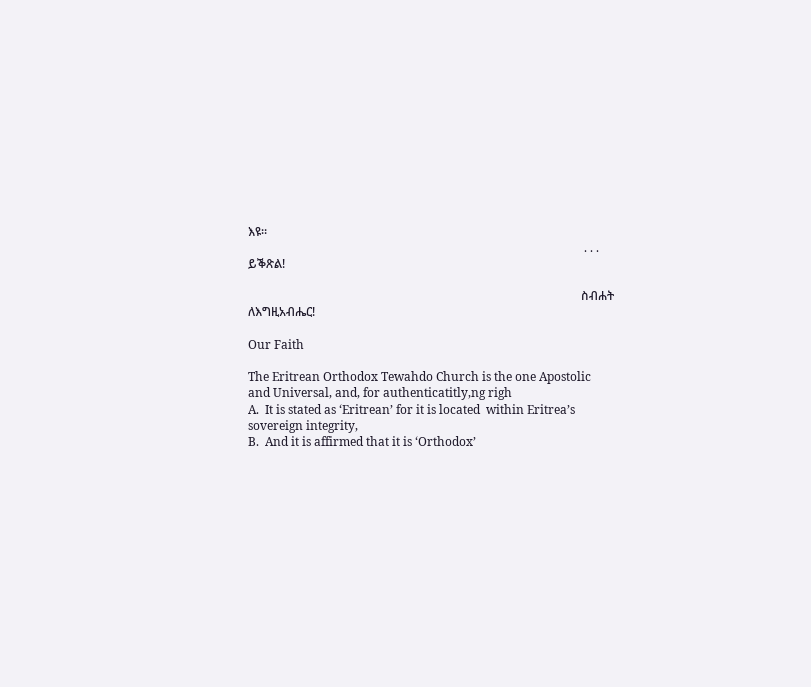እዩ።
                                                                                                                . . . ይቕጽል!

                                                                                                               ስብሐት ለእግዚአብሔር!

Our Faith

The Eritrean Orthodox Tewahdo Church is the one Apostolic and Universal, and, for authenticatitly,ng righ
A.  It is stated as ‘Eritrean’ for it is located  within Eritrea’s sovereign integrity,
B.  And it is affirmed that it is ‘Orthodox’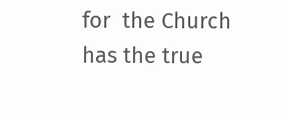for  the Church has the true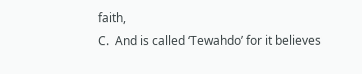faith,
C.  And is called ‘Tewahdo’ for it believes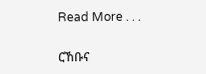Read More . . .

ርኸቡና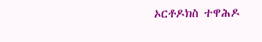ኦርቶዶክስ ተዋሕዶ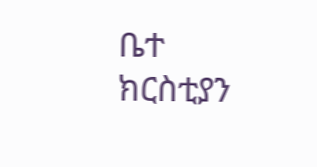ቤተ ክርስቲያን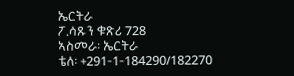ኤርትራ
ፖ.ሳጹን ቁጽሪ 728
ኣስመራ፡ ኤርትራ
ቴለ፡ +291-1-184290/182270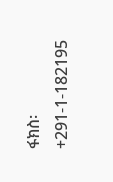ፋክስ፡ +291-1-182195